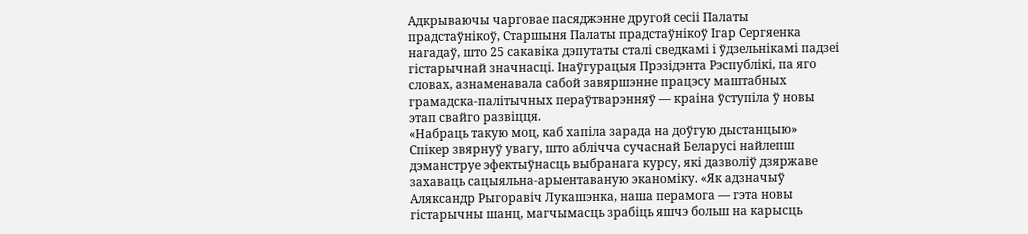Адкрываючы чарговае пасяджэнне другой сесіі Палаты прадстаўнікоў, Старшыня Палаты прадстаўнікоў Ігар Сергяенка нагадаў, што 25 сакавіка дэпутаты сталі сведкамі і ўдзельнікамі падзеі гістарычнай значнасці. Інаўгурацыя Прэзідэнта Рэспублікі, па яго словах, азнаменавала сабой завяршэнне працэсу маштабных грамадска-палітычных пераўтварэнняў — краіна ўступіла ў новы этап свайго развіцця.
«Набраць такую моц, каб хапіла зарада на доўгую дыстанцыю»
Спікер звярнуў увагу, што аблічча сучаснай Беларусі найлепш дэманструе эфектыўнасць выбранага курсу, які дазволіў дзяржаве захаваць сацыяльна-арыентаваную эканоміку. «Як адзначыў Аляксандр Рыгоравіч Лукашэнка, наша перамога — гэта новы гістарычны шанц, магчымасць зрабіць яшчэ больш на карысць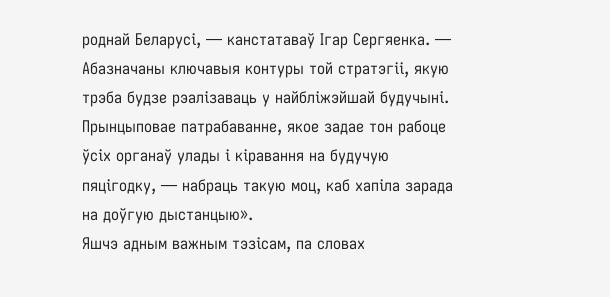роднай Беларусі, — канстатаваў Ігар Сергяенка. — Абазначаны ключавыя контуры той стратэгіі, якую трэба будзе рэалізаваць у найбліжэйшай будучыні. Прынцыповае патрабаванне, якое задае тон рабоце ўсіх органаў улады і кіравання на будучую пяцігодку, — набраць такую моц, каб хапіла зарада на доўгую дыстанцыю».
Яшчэ адным важным тэзісам, па словах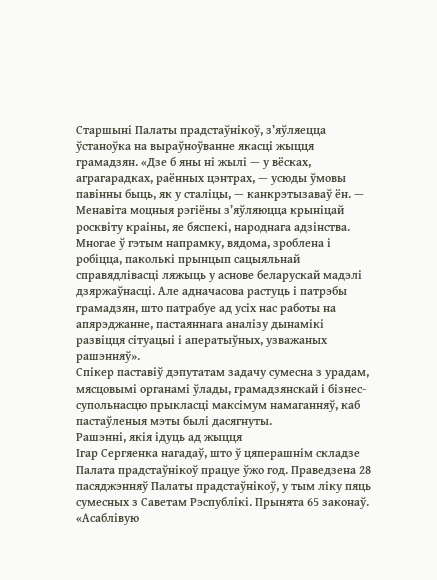Старшыні Палаты прадстаўнікоў, з’яўляецца ўстаноўка на выраўноўванне якасці жыцця грамадзян. «Дзе б яны ні жылі — у вёсках, аграгарадках, раённых цэнтрах, — усюды ўмовы павінны быць, як у сталіцы, — канкрэтызаваў ён. — Менавіта моцныя рэгіёны з’яўляюцца крыніцай росквіту краіны, яе бяспекі, народнага адзінства. Многае ў гэтым напрамку, вядома, зроблена і робіцца, паколькі прынцып сацыяльнай справядлівасці ляжыць у аснове беларускай мадэлі дзяржаўнасці. Але адначасова растуць і патрэбы грамадзян, што патрабуе ад усіх нас работы на апярэджанне, пастаяннага аналізу дынамікі развіцця сітуацыі і аператыўных, узважаных рашэнняў».
Спікер паставіў дэпутатам задачу сумесна з урадам, мясцовымі органамі ўлады, грамадзянскай і бізнес-супольнасцю прыкласці максімум намаганняў, каб пастаўленыя мэты былі дасягнуты.
Рашэнні, якія ідуць ад жыцця
Ігар Сергяенка нагадаў, што ў цяперашнім складзе Палата прадстаўнікоў працуе ўжо год. Праведзена 28 пасяджэнняў Палаты прадстаўнікоў, у тым ліку пяць сумесных з Саветам Рэспублікі. Прынята 65 законаў.
«Асаблівую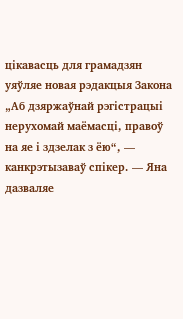цікавасць для грамадзян уяўляе новая рэдакцыя Закона „Аб дзяржаўнай рэгістрацыі нерухомай маёмасці, правоў на яе і здзелак з ёю“, — канкрэтызаваў спікер. — Яна дазваляе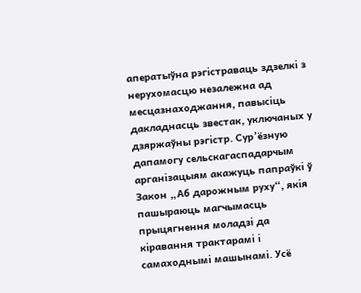аператыўна рэгістраваць здзелкі з нерухомасцю незалежна ад месцазнаходжання, павысіць дакладнасць звестак, уключаных у дзяржаўны рэгістр. Сур’ёзную дапамогу сельскагаспадарчым арганізацыям акажуць папраўкі ў Закон „Аб дарожным руху“, якія пашыраюць магчымасць прыцягнення моладзі да кіравання трактарамі і самаходнымі машынамі. Усё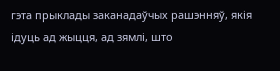гэта прыклады заканадаўчых рашэнняў, якія ідуць ад жыцця, ад зямлі, што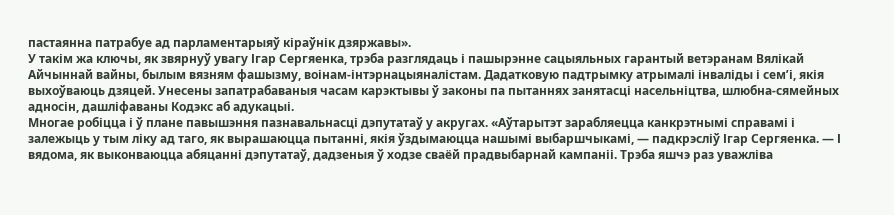пастаянна патрабуе ад парламентарыяў кіраўнік дзяржавы».
У такім жа ключы, як звярнуў увагу Ігар Сергяенка, трэба разглядаць і пашырэнне сацыяльных гарантый ветэранам Вялікай Айчыннай вайны, былым вязням фашызму, воінам-інтэрнацыяналістам. Дадатковую падтрымку атрымалі інваліды і сем’і, якія выхоўваюць дзяцей. Унесены запатрабаваныя часам карэктывы ў законы па пытаннях занятасці насельніцтва, шлюбна-сямейных адносін, дашліфаваны Кодэкс аб адукацыі.
Многае робіцца і ў плане павышэння пазнавальнасці дэпутатаў у акругах. «Аўтарытэт зарабляецца канкрэтнымі справамі і залежыць у тым ліку ад таго, як вырашаюцца пытанні, якія ўздымаюцца нашымі выбаршчыкамі, — падкрэсліў Ігар Сергяенка. — І вядома, як выконваюцца абяцанні дэпутатаў, дадзеныя ў ходзе сваёй прадвыбарнай кампаніі. Трэба яшчэ раз уважліва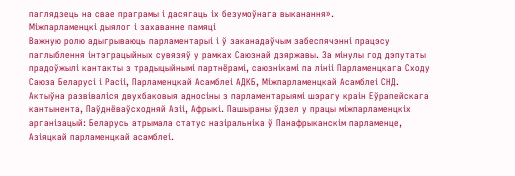паглядзець на свае праграмы і дасягаць іх безумоўнага выканання».
Міжпарламенцкі дыялог і захаванне памяці
Важную ролю адыгрываюць парламентарыі і ў заканадаўчым забеспячэнні працэсу паглыблення інтэграцыйных сувязяў у рамках Саюзнай дзяржавы. За мінулы год дэпутаты прадоўжылі кантакты з традыцыйнымі партнёрамі, саюзнікамі па лініі Парламенцкага Сходу Саюза Беларусі і Расіі, Парламенцкай Асамблеі АДКБ, Міжпарламенцкай Асамблеі СНД. Актыўна развіваліся двухбаковыя адносіны з парламентарыямі шэрагу краін Еўрапейскага кантынента, Паўднёваўсходняй Азіі, Афрыкі. Пашыраны ўдзел у працы міжпарламенцкіх арганізацый: Беларусь атрымала статус назіральніка ў Панафрыканскім парламенце, Азіяцкай парламенцкай асамблеі.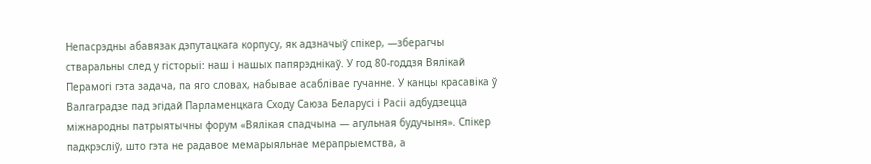Непасрэдны абавязак дэпутацкага корпусу, як адзначыў спікер, —зберагчы стваральны след у гісторыі: наш і нашых папярэднікаў. У год 80-годдзя Вялікай Перамогі гэта задача, па яго словах, набывае асаблівае гучанне. У канцы красавіка ў Валгаградзе пад эгідай Парламенцкага Сходу Саюза Беларусі і Расіі адбудзецца міжнародны патрыятычны форум «Вялікая спадчына — агульная будучыня». Спікер падкрэсліў, што гэта не радавое мемарыяльнае мерапрыемства, а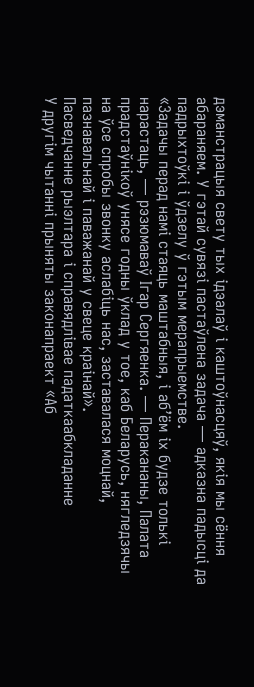дэманстрацыя свету тых ідэалаў і каштоўнасцяў, якія мы сёння абараняем. У гэтай сувязі пастаўлена задача — адказна падысці да падрыхтоўкі і ўдзелу ў гэтым мерапрыемстве.
«Задачы перад намі стаяць маштабныя, і аб’ём іх будзе толькі нарастаць, — рэзюмаваў Ігар Сергяенка. — Перакананы, Палата прадстаўнікоў унясе годны ўклад у тое, каб Беларусь, нягледзячы на ўсе спробы звонку аслабіць нас, заставалася моцнай, пазнавальнай і паважанай у свеце краінай».
Пасведчанне рыэлтара і справядлівае падаткаабкладанне
У другім чытанні прыняты законапраект «Аб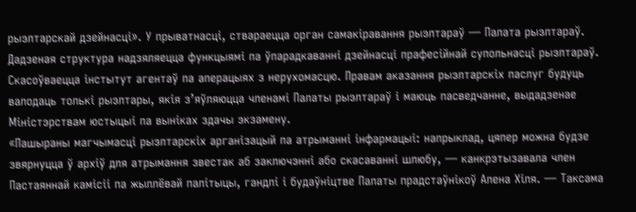рыэлтарскай дзейнасці». У прыватнасці, ствараецца орган самакіравання рыэлтараў — Палата рыэлтараў. Дадзеная структура надзяляецца функцыямі па ўпарадкаванні дзейнасці прафесійнай супольнасці рыэлтараў. Скасоўваецца інстытут агентаў па аперацыях з нерухомасцю. Правам аказання рыэлтарскіх паслуг будуць валодаць толькі рыэлтары, якія з’яўляюцца членамі Палаты рыэлтараў і маюць пасведчанне, выдадзенае Міністэрствам юстыцыі па выніках здачы экзамену.
«Пашыраны магчымасці рыэлтарскіх арганізацый па атрыманні інфармацыі: напрыклад, цяпер можна будзе звярнуцца ў архіў для атрымання звестак аб заключэнні або скасаванні шлюбу, — канкрэтызавала член Пастаяннай камісіі па жыллёвай палітыцы, гандлі і будаўніцтве Палаты прадстаўнікоў Алена Хіля. — Таксама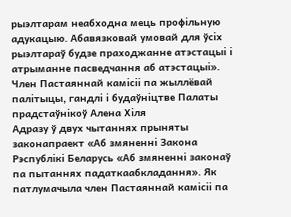рыэлтарам неабходна мець профільную адукацыю. Абавязковай умовай для ўсіх рыэлтараў будзе праходжанне атэстацыі і атрыманне пасведчання аб атэстацыі».
Член Пастаяннай камісіі па жыллёвай палітыцы, гандлі і будаўніцтве Палаты прадстаўнікоў Алена Хіля
Адразу ў двух чытаннях прыняты законапраект «Аб змяненні Закона Рэспублікі Беларусь «Аб змяненні законаў па пытаннях падаткаабкладання». Як патлумачыла член Пастаяннай камісіі па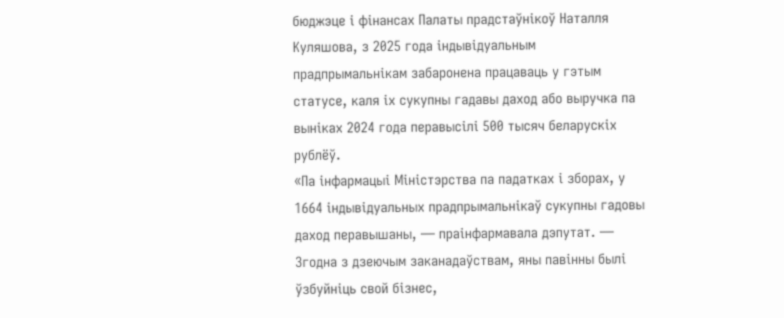бюджэце і фінансах Палаты прадстаўнікоў Наталля Куляшова, з 2025 года індывідуальным прадпрымальнікам забаронена працаваць у гэтым статусе, каля іх сукупны гадавы даход або выручка па выніках 2024 года перавысілі 500 тысяч беларускіх рублёў.
«Па інфармацыі Міністэрства па падатках і зборах, у 1664 індывідуальных прадпрымальнікаў сукупны гадовы даход перавышаны, — праінфармавала дэпутат. — Згодна з дзеючым заканадаўствам, яны павінны былі ўзбуйніць свой бізнес,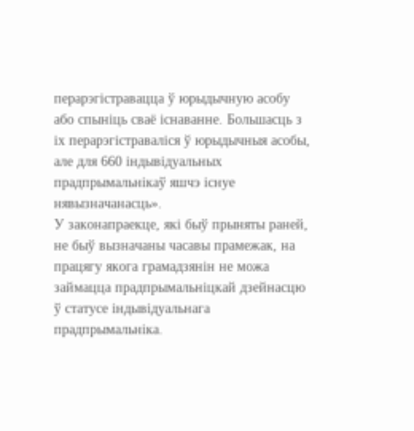перарэгістравацца ў юрыдычную асобу або спыніць сваё існаванне. Большасць з іх перарэгістраваліся ў юрыдычныя асобы, але для 660 індывідуальных прадпрымальнікаў яшчэ існуе нявызначанасць».
У законапраекце, які быў прыняты раней, не быў вызначаны часавы прамежак, на працягу якога грамадзянін не можа займацца прадпрымальніцкай дзейнасцю ў статусе індывідуальнага прадпрымальніка.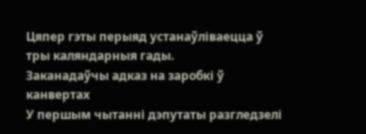Цяпер гэты перыяд устанаўліваецца ў тры каляндарныя гады.
Заканадаўчы адказ на заробкі ў канвертах
У першым чытанні дэпутаты разгледзелі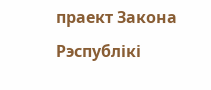праект Закона Рэспублікі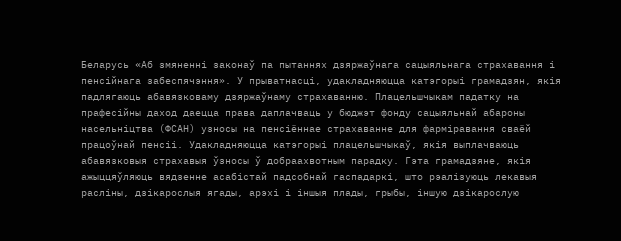Беларусь «Аб змяненні законаў па пытаннях дзяржаўнага сацыяльнага страхавання і пенсійнага забеспячэння». У прыватнасці, удакладняюцца катэгорыі грамадзян, якія падлягаюць абавязковаму дзяржаўнаму страхаванню. Плацельшчыкам падатку на прафесійны даход даецца права даплачваць у бюджэт фонду сацыяльнай абароны насельніцтва (ФСАН) узносы на пенсіённае страхаванне для фарміравання сваёй працоўнай пенсіі. Удакладняюцца катэгорыі плацельшчыкаў, якія выплачваюць абавязковыя страхавыя ўзносы ў добраахвотным парадку. Гэта грамадзяне, якія ажыццяўляюць вядзенне асабістай падсобнай гаспадаркі, што рэалізуюць лекавыя расліны, дзікарослыя ягады, арэхі і іншыя плады, грыбы, іншую дзікарослую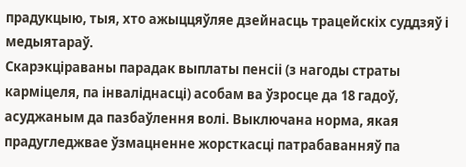прадукцыю, тыя, хто ажыццяўляе дзейнасць трацейскіх суддзяў і медыятараў.
Скарэкціраваны парадак выплаты пенсіі (з нагоды страты карміцеля, па інваліднасці) асобам ва ўзросце да 18 гадоў, асуджаным да пазбаўлення волі. Выключана норма, якая прадугледжвае ўзмацненне жорсткасці патрабаванняў па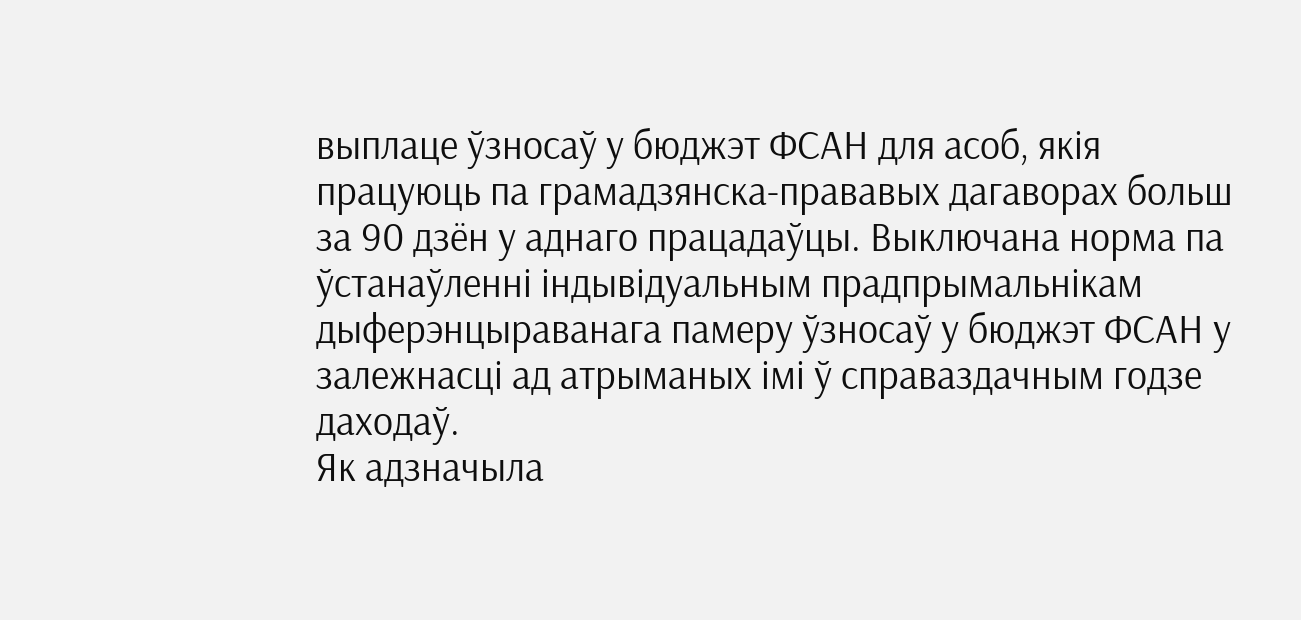выплаце ўзносаў у бюджэт ФСАН для асоб, якія працуюць па грамадзянска-прававых дагаворах больш за 90 дзён у аднаго працадаўцы. Выключана норма па ўстанаўленні індывідуальным прадпрымальнікам дыферэнцыраванага памеру ўзносаў у бюджэт ФСАН у залежнасці ад атрыманых імі ў справаздачным годзе даходаў.
Як адзначыла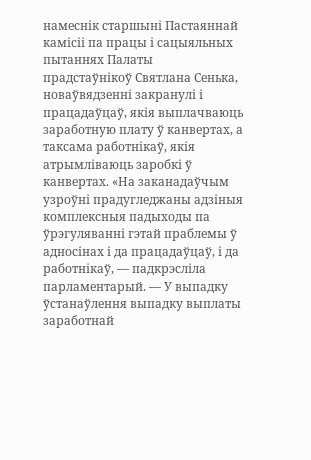намеснік старшыні Пастаяннай камісіі па працы і сацыяльных пытаннях Палаты прадстаўнікоў Святлана Сенька, новаўвядзенні закранулі і працадаўцаў, якія выплачваюць заработную плату ў канвертах, а таксама работнікаў, якія атрымліваюць заробкі ў канвертах. «На заканадаўчым узроўні прадугледжаны адзіныя комплексныя падыходы па ўрэгуляванні гэтай праблемы ў адносінах і да працадаўцаў, і да работнікаў, — падкрэсліла парламентарый. — У выпадку ўстанаўлення выпадку выплаты заработнай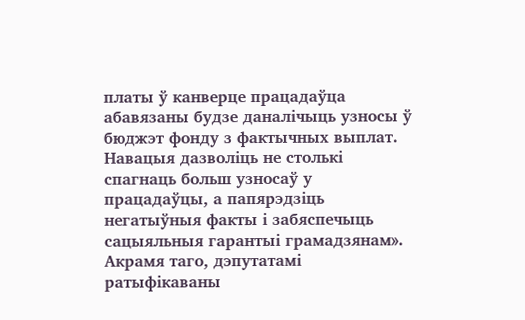платы ў канверце працадаўца абавязаны будзе даналічыць узносы ў бюджэт фонду з фактычных выплат. Навацыя дазволіць не столькі спагнаць больш узносаў у працадаўцы, а папярэдзіць негатыўныя факты і забяспечыць сацыяльныя гарантыі грамадзянам».
Акрамя таго, дэпутатамі ратыфікаваны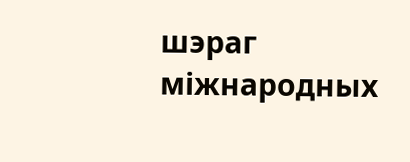шэраг міжнародных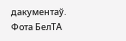дакументаў.
Фота БелТА